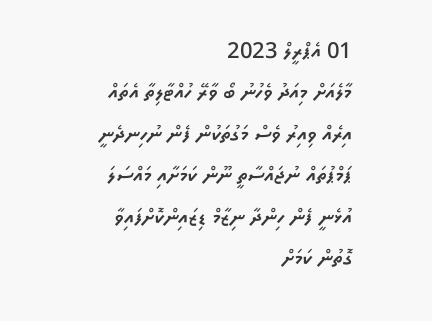01 އެޕްރީލް 2023
މާލެއަށް މިއަދު ވެހުނު ބޯ ވާރޭ ހުއްޓާލިތާ އެތައް އިރެއް ވިއިރު ވެސް މަގުތަކުން ފެން ނުހިނދެނީ ޕަމްޕުތައް ނުޖައްސާތީ ނޫން ކަމަށާއި މައްސަލަ އުޅެނީ ފެން ހިންދާ ނިޒާމް ޑިޒައިންކޮށްފައިވާ ގޮތުން ކަމަށް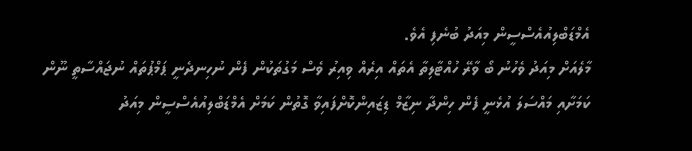އެމްޑަބްލިއުއެސްސީން މިއަދު ބުނެފި އެވެ.
މާލެއަށް މިއަދު ވެހުނު ބޯ ވާރޭ ހުއްޓާލިތާ އެތައް އިރެއް ވިއިރު ވެސް މަގުތަކުން ފެން ނުހިނދެނީ ޕަމްޕުތައް ނުޖައްސާތީ ނޫން ކަމަށާއި މައްސަލަ އުޅެނީ ފެން ހިންދާ ނިޒާމް ޑިޒައިންކޮށްފައިވާ ގޮތުން ކަމަށް އެމްޑަބްލިއުއެސްސީން މިއަދު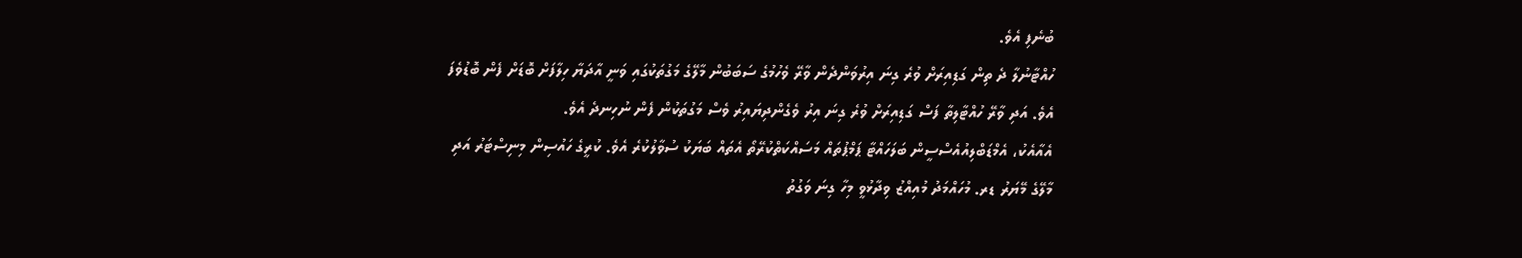ބުނެފި އެވެ.
ހުއްޓާނުލާ ދެ ތިން ގަޑިއިރަށް ވުރެ ގިނަ އިރުވަންދެން ވާރޭ ވެހުމުގެ ސަބަބުން މާލޭގެ މަގުތަކުގައި ވަނީ އާދަޔާ ހިލާފަށް ބޮޑަށް ފެން ބޮޑުވެފަ އެވެ. އަދި ވާރޭ ހުއްޓާލިތާ ފަސް ގަޑިއިރަށް ވުރެ ގިނަ އިރު ވެގެންދިޔައިރު ވެސް މަގުތަކުން ފެން ނުހިނދެ އެވެ.
އެއާއެކު، އެމްޑަބްލިއުއެސްސީން ބަލަހައްޓާ ޕަމްޕުތައް މަސައްކަތްކުރޭތޯ އެތައް ބަޔަކު ސުވާލުކުރެ އެވެ. ކުރީގެ ހައުސިން މިނިސްޓަރު އަދި މާލޭގެ މޭޔަރު ޑރ. މުހައްމަދު މުއިއްޒު ވިދާޅުވީ މިހާ ގިނަ ވަގުތު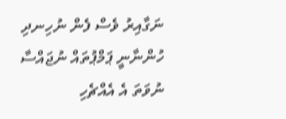ނަގާއިރު ވެސް ފެން ނުހިނދި ހުންނާނީ ޕަމްޕުތައް ނުޖައްސާ ނުވަތަ އެ އެއްޗެހި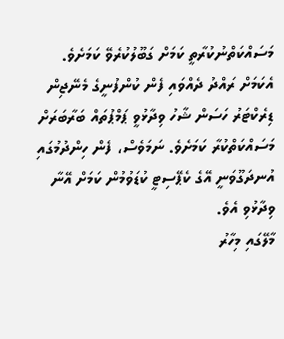މަސައްކަތްނުކުރާތީ ކަމަށް ގަބޫލުކުރެވޭ ކަމަށެވެ.
އެކަމަށް ރައްދު ދެއްވައި ފެން ކުންފުނީގެ މެނޭޖިން ޑިރެކްޓަރު ހަސަން ޝާހު ވިދާޅުވީ ޕަމްޕުތައް ބަރާބަރަށް މަސައްކަތްކުރާ ކަމަށެވެ. ނަމަވެސް، ފެން ހިންދުމުގައި އުނދަގޫވަނީ އޭގެ ކެޕޭސިޓީ ކުޑަވުމުން ކަމަށް އޭނާ ވިދާޅުވި އެވެ.
މާލޭގައި މިހާރު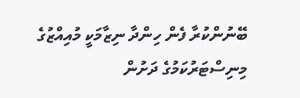ބޭނުންކުރާ ފެން ހިންދާ ނިޒާމަކީ މުއިއްޒުގެ މިނިސްޓަރުކަމުގެ ދަށުން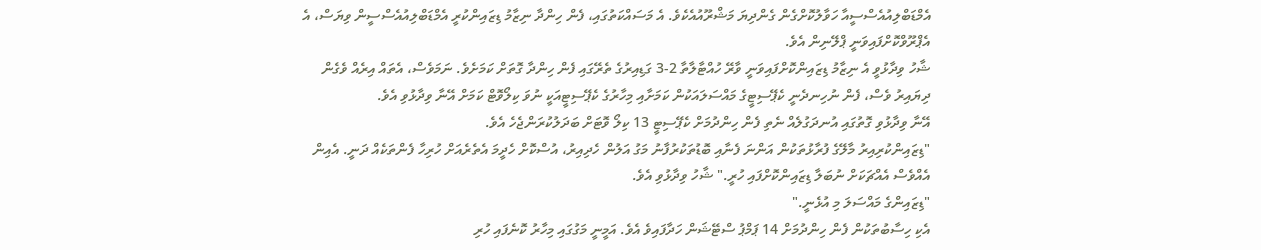އެމްޑަބްލިއުއެސްސީއާ ހަވާލުކޮށްގެން ގެންދިޔަ މަޝްރޫއުއެކެވެ. އެ މަސައްކަތުގައި، ފެން ހިންދާ ނިޒާމު ޑިޒައިންކުރީ އެމްޑަބްލިއުއެސްސީން ވިޔަސް، އެ އެޕްރޫވްކޮށްފައިވަނީ ޕްލޭނިން އެވެ.
ޝާހު ވިދާޅުވީ އެ ނިޒާމު ޑިޒައިންކޮށްފައިވަނީ ވާރޭ ހުއްޓާލާތާ 2-3 ގަޑިއިރުގެ ތެރޭގައި ފެން ހިންދާ ގޮތަށް ކަމަށެވެ. ނަމަވެސް، އެތައް އިރެއް ވެގެން ދިޔައިރު ވެސް، ފެން ނުހިނދެނީ ކެޕޭސިޓީގެ މައްސަލައަކުން ކަމަށާއި މިހާރުގެ ކެޕޭސިޓީއަކީ ނުވަ ކިލޯވޮޓް ކަމަށް އޭނާ ވިދާޅުވި އެވެ.
އޭނާ ވިދާޅުވި ގޮތުގައި އުނދަގުލެއް ނެތި ފެން ހިންދުމަށް ކެޕޭސިޓީ 13 ކިލޯ ވޮޓަށް ބަދަލުކުރަންޖެހެ އެވެ.
"ޑިޒައިންކުރިއިރު މާލޭގެ ފުރާޅުތަކުން އަންނަ ފެނާއި ބޮޑުތަކުރުފާނު މަގު އަލުން ހެދިއިރު، އުސްކޮށް ހެދީމަ އެތެރެއަށް ހުރިހާ ފެންތަކެއް ދަނީ. އެއިން އެއްވެސް އެއްޗަކަށް ނުބަލާ ޑިޒައިންކޮށްފައި ހުރީ." ޝާހު ވިދާޅުވި އެވެ.
"ޑިޒައިންގެ މައްސަލަ މި އުޅެނީ."
އެކި ހިސާބުތަކުން ފެން ހިންދުމަށް 14 ޕަމްޕު ސްޓޭޝަން ހަދާފައިވެ އެވެ. އަމީނީ މަގުގައި މިހާރު ކޮނެފައި ހުރި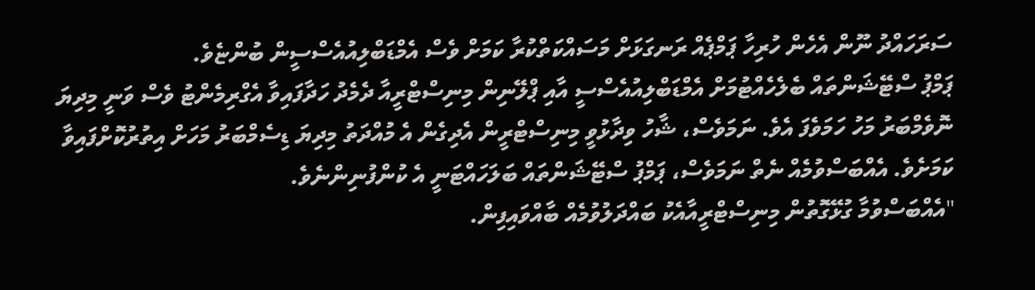ސަރަހައްދު ނޫން އެހެން ހުރިހާ ޕަމްޕެއް ރަނގަޅަށް މަސައްކަތްކުރާ ކަމަށް ވެސް އެމްޑަބްލިއުއެސްސީން ބުންޏެވެ.
ޕަމްޕު ސްޓޭޝަންތައް ބެލެހެއްޓުމަށް އެމްޑަބްލިއުއެސްސީ އާއި ޕްލޭނިން މިނިސްޓްރީއާ ދެމެދު ހަދާފައިވާ އެގްރިމެންޓު ވެސް ވަނީ މިދިޔަ ނޮވެމްބަރު މަހު ހަމަވެފަ އެވެ. ނަމަވެސް، ޝާހު ވިދާޅުވީ މިނިސްޓްރީން އެދިގެން އެ މުއްދަތު މިދިޔަ ޑިސެމްބަރު މަހަށް އިތުރުކޮށްފައިވާ ކަމަށެވެ. އެއްބަސްވުމެއް ނެތް ނަމަވެސް، ޕަމްޕު ސްޓޭޝަންތައް ބަލަހައްޓަނީ އެ ކުންފުނިންނެވެ.
"އެއްބަސްވުމާ ގުޅޭގޮތުން މިނިސްޓްރީއާއެކު ބައްދަލުވުމެއް ބާއްވައިފިން.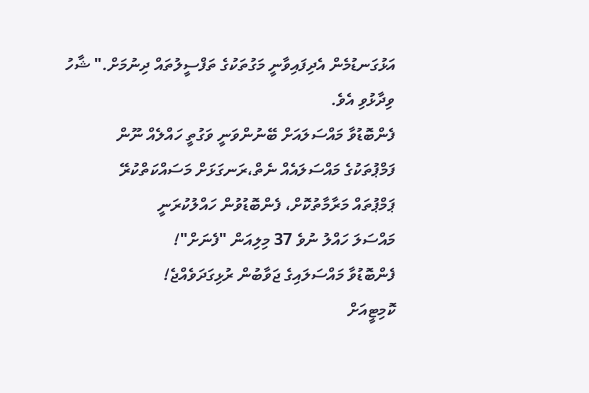އަޅުގަނޑުމެން އެދިފައިވާނީ މަގުތަކުގެ ތަފްސީލުތައް ދިނުމަށް." ޝާހު ވިދާޅުވި އެވެ.
ފެންބޮޑުވާ މައްސަލައަށް ބޭނުންވަނީ ވަގުތީ ހައްލެއް ނޫން
ފަމްޕުތަކުގެ މައްސަލައެއް ނެތް،ރަނގަޅަށް މަސައްކަތްކުރޭ
ޕަމްޕުތައް މަރާމާތުކޮށް، ފެންބޮޑުވުން ހައްލުކުރަނީ
މައްސަލަ ހައްލު ނުވެ 37 މިލިއަން "ފެނަށް"!
ފެންބޮޑުވާ މައްސަލައިގެ ޖަވާބުން ރުޅިގަދަވެއްޖެ!
ކޮމިޓީއަށް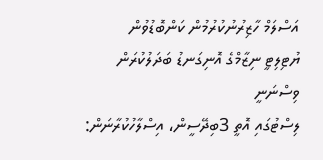އަސްލަމް ހާޒިރުނުކުރުމުން ކަންބޮޑުވުން
ޔުޓިލިޓީ ނިޒާމްގެ އޮނިގަނޑު ބަދަލުކުރަން ވިސްނަނީ
ލިސްޓުގައި އޮތީ 3ބިދޭސީން، އިސްލާހުކުރާނަން: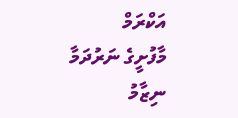އަކްރަމް
މާފުށީގެ ނަރުދަމާ ނިޒާމު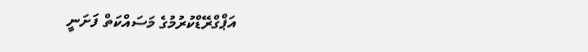އަޕްގްރޭޑްކުރުމުގެ މަސައްކަތް ފަށަނީ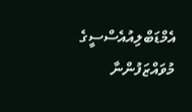އެމްޑަބްލިއުއެސްސީގެ މުވައްޒަފުންނާ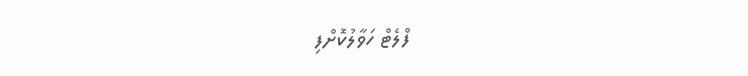ފްލެޓް ހަވާލުކޮށްފި